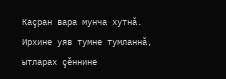Каçран вара мунча хутнă. Ирхине уяв тумне тумланнă, ытларах çĕннине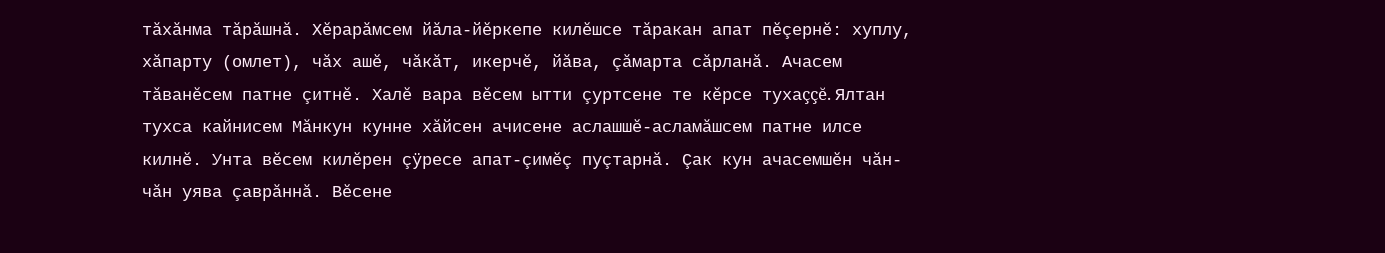тăхăнма тăрăшнă. Хĕрарăмсем йăла-йĕркепе килĕшсе тăракан апат пĕçернĕ: хуплу, хăпарту (омлет), чăх ашĕ, чăкăт, икерчĕ, йăва, çăмарта сăрланă. Ачасем тăванĕсем патне çитнĕ. Халĕ вара вĕсем ытти çуртсене те кĕрсе тухаççĕ. Ялтан тухса кайнисем Мăнкун кунне хăйсен ачисене аслашшĕ-асламăшсем патне илсе килнĕ. Унта вĕсем килĕрен çÿресе апат-çимĕç пуçтарнă. Çак кун ачасемшĕн чăн-чăн уява çаврăннă. Вĕсене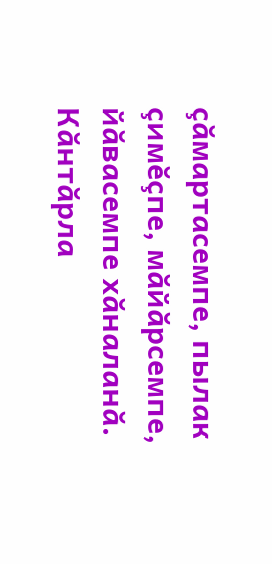çăмартасемпе, пылак çимĕçпе, мăйăрсемпе, йăвасемпе хăналанă. Кăнтăрла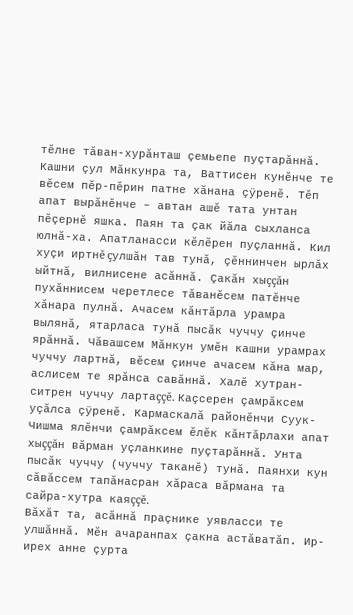тĕлне тăван-хурăнташ çемьепе пуçтарăннă. Кашни çул Мăнкунра та, Ваттисен кунĕнче те вĕсем пĕр-пĕрин патне хăнана çÿренĕ. Тĕп апат вырăнĕнче – автан ашĕ тата унтан пĕçернĕ яшка. Паян та çак йăла сыхланса юлнă-ха. Апатланасси кĕлĕрен пуçланнă. Кил хуçи иртнĕ çулшăн тав тунă, çĕннинчен ырлăх ыйтнă, вилнисене асăннă. Çакăн хыççăн пухăннисем черетлесе тăванĕсем патĕнче хăнара пулнă. Ачасем кăнтăрла урамра вылянă, ятарласа тунă пысăк чуччу çинче ярăннă. Чăвашсем Мăнкун умĕн кашни урамрах чуччу лартнă, вĕсем çинче ачасем кăна мар, аслисем те ярăнса савăннă. Халĕ хутран-ситрен чуччу лартаççĕ. Каçсерен çамрăксем уçăлса çÿренĕ. Кармаскалă районĕнчи Суук-Чишма ялĕнчи çамрăксем ĕлĕк кăнтăрлахи апат хыççăн вăрман уçланкине пуçтарăннă. Унта пысăк чуччу (чуччу таканĕ) тунă. Паянхи кун сăвăссем тапăнасран хăраса вăрмана та сайра-хутра каяççĕ.
Вăхăт та, асăннă праçнике уявласси те улшăннă. Мĕн ачаранпах çакна астăватăп. Ир-ирех анне çурта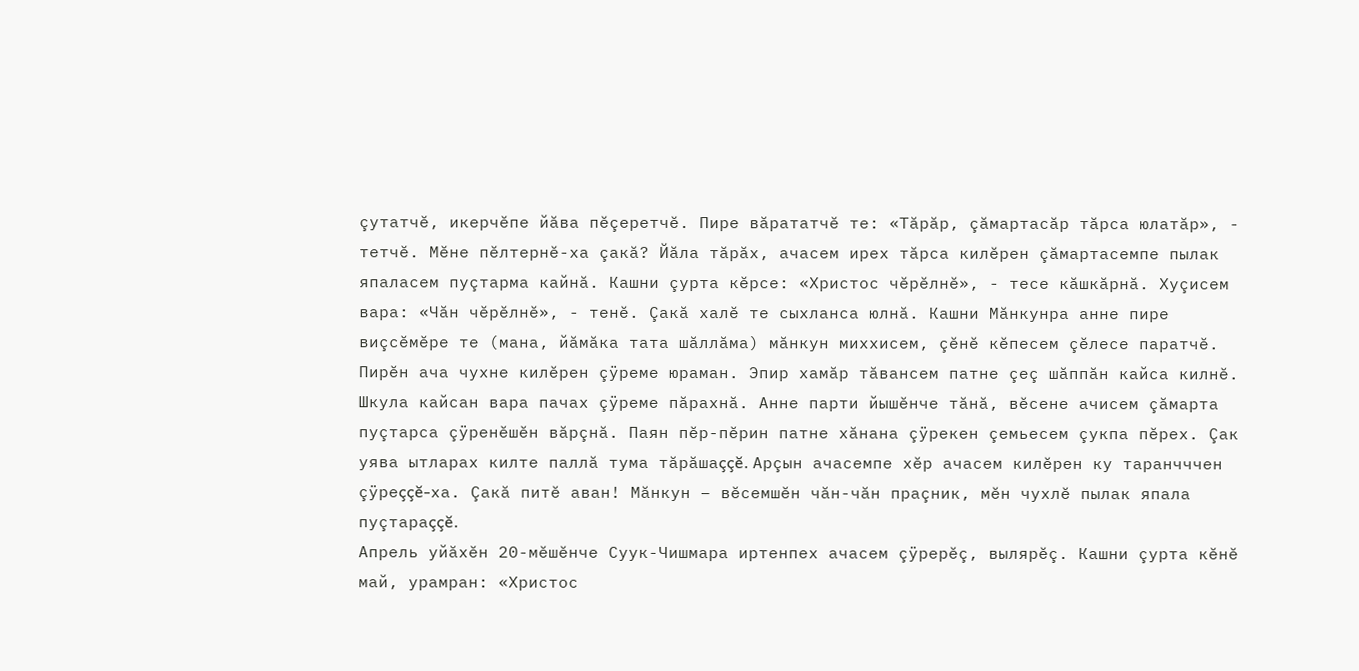çутатчĕ, икерчĕпе йăва пĕçеретчĕ. Пире вăрататчĕ те: «Тăрăр, çăмартасăр тăрса юлатăр», - тетчĕ. Мĕне пĕлтернĕ-ха çакă? Йăла тăрăх, ачасем ирех тăрса килĕрен çăмартасемпе пылак япаласем пуçтарма кайнă. Кашни çурта кĕрсе: «Христос чĕрĕлнĕ», - тесе кăшкăрнă. Хуçисем вара: «Чăн чĕрĕлнĕ», - тенĕ. Çакă халĕ те сыхланса юлнă. Кашни Мăнкунра анне пире виçсĕмĕре те (мана, йăмăка тата шăллăма) мăнкун миххисем, çĕнĕ кĕпесем çĕлесе паратчĕ. Пирĕн ача чухне килĕрен çÿреме юраман. Эпир хамăр тăвансем патне çеç шăппăн кайса килнĕ. Шкула кайсан вара пачах çÿреме пăрахнă. Анне парти йышĕнче тăнă, вĕсене ачисем çăмарта пуçтарса çÿренĕшĕн вăрçнă. Паян пĕр-пĕрин патне хăнана çÿрекен çемьесем çукпа пĕрех. Çак уява ытларах килте паллă тума тăрăшаççĕ. Арçын ачасемпе хĕр ачасем килĕрен ку таранчччен çÿреççĕ-ха. Çакă питĕ аван! Мăнкун – вĕсемшĕн чăн-чăн праçник, мĕн чухлĕ пылак япала пуçтараççĕ.
Апрель уйăхĕн 20-мĕшĕнче Суук-Чишмара иртенпех ачасем çÿрерĕç, вылярĕç. Кашни çурта кĕнĕ май, урамран: «Христос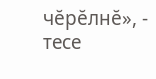чĕрĕлнĕ», - тесе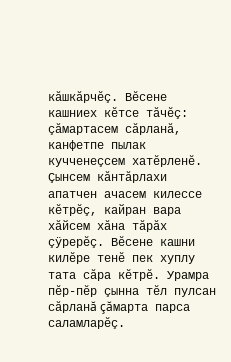кăшкăрчĕç. Вĕсене кашниех кĕтсе тăчĕç: çăмартасем сăрланă, канфетпе пылак кучченеçсем хатĕрленĕ. Çынсем кăнтăрлахи апатчен ачасем килессе кĕтрĕç, кайран вара хăйсем хăна тăрăх çÿрерĕç. Вĕсене кашни килĕре тенĕ пек хуплу тата сăра кĕтрĕ. Урамра пĕр-пĕр çынна тĕл пулсан сăрланă çăмарта парса саламларĕç.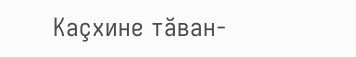Каçхине тăван-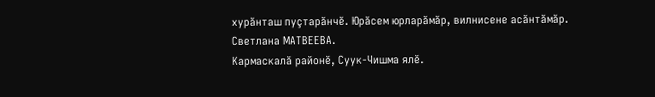хурăнташ пуçтарăнчĕ. Юрăсем юрларăмăр, вилнисене асăнтăмăр.
Светлана МАТВЕЕВА.
Кармаскалă районĕ, Суук-Чишма ялĕ.